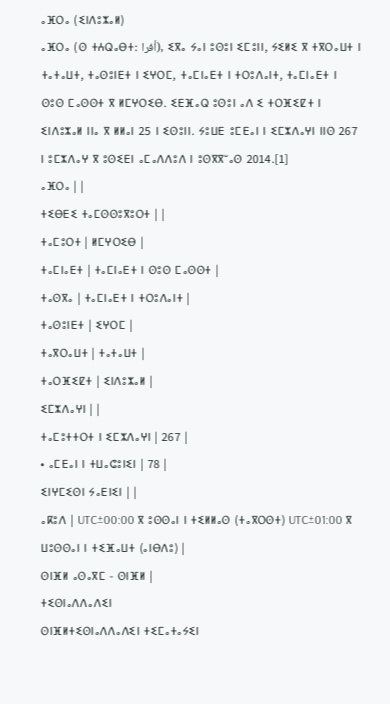ⴰⴼⵔⴰ (ⵉⵏⴷⵓⵣⴰⵍ)
ⴰⴼⵔⴰ (ⵙ ⵜⵄⵕⴰⴱⵜ: أفرا), ⵉⴳⴰ ⵢⴰⵏ ⵓⵙⵓⵏ ⵉⵎⵓⵏⵏ, ⵢⵉⵍⵉ ⴳ ⵜⴳⵔⴰⵡⵜ ⵏ ⵜⴰⵜⴰⵡⵜ, ⵜⴰⵙⵓⵏⴹⵜ ⵏ ⵉⵖⵔⵎ, ⵜⴰⵎⵏⴰⴹⵜ ⵏ ⵜⵔⵓⴷⴰⵏⵜ, ⵜⴰⵎⵏⴰⴹⵜ ⵏ ⵙⵓⵙ ⵎⴰⵙⵙⵜ ⴳ ⵍⵎⵖⵔⵉⴱ. ⵉⴹⴼⴰⵕ ⵓⵙⵓⵏ ⴰⴷ ⵉ ⵜⵔⴼⵉⵇⵜ ⵏ ⵉⵏⴷⵓⵣⴰⵍ ⵏⵏⴰ ⴳ ⵍⵍⴰⵏ 25 ⵏ ⵉⵙⵓⵏⵏ. ⵢⵓⵡⴹ ⵓⵎⴹⴰⵏ ⵏ ⵉⵎⵣⴷⴰⵖⵏ ⵏⵏⵙ 267 ⵏ ⵓⵎⵣⴷⴰⵖ ⴳ ⵓⵙⵉⴹⵏ ⴰⵎⴰⴷⴷⵓⴷ ⵏ ⵓⵙⴳⴳⵯⴰⵙ 2014.[1]
ⴰⴼⵔⴰ | |
ⵜⵉⴱⴹⵉ ⵜⴰⵎⵙⵙⵓⴳⵓⵔⵜ | |
ⵜⴰⵎⵓⵔⵜ | ⵍⵎⵖⵔⵉⴱ |
ⵜⴰⵎⵏⴰⴹⵜ | ⵜⴰⵎⵏⴰⴹⵜ ⵏ ⵙⵓⵙ ⵎⴰⵙⵙⵜ |
ⵜⴰⵙⴳⴰ | ⵜⴰⵎⵏⴰⴹⵜ ⵏ ⵜⵔⵓⴷⴰⵏⵜ |
ⵜⴰⵙⵓⵏⴹⵜ | ⵉⵖⵔⵎ |
ⵜⴰⴳⵔⴰⵡⵜ | ⵜⴰⵜⴰⵡⵜ |
ⵜⴰⵔⴼⵉⵇⵜ | ⵉⵏⴷⵓⵣⴰⵍ |
ⵉⵎⵣⴷⴰⵖⵏ | |
ⵜⴰⵎⵓⵜⵜⵔⵜ ⵏ ⵉⵎⵣⴷⴰⵖⵏ | 267 |
• ⴰⵎⴹⴰⵏ ⵏ ⵜⵡⴰⵛⵓⵏⵉⵏ | 78 |
ⵉⵏⵖⵎⵉⵙⵏ ⵢⴰⴹⵏⵉⵏ | |
ⴰⴽⵓⴷ | UTC±00:00 ⴳ ⵓⵙⵙⴰⵏ ⵏ ⵜⵉⵍⵍⴰⵙ (ⵜⴰⴳⵔⵙⵜ) UTC±01:00 ⴳ ⵡⵓⵙⵙⴰⵏ ⵏ ⵜⵉⴼⴰⵡⵜ (ⴰⵏⴱⴷⵓ) |
ⵙⵏⴼⵍ ⴰⵙⴰⴳⵎ - ⵙⵏⴼⵍ |
ⵜⵉⵙⵏⴰⴷⴷⴰⴷⵉⵏ
ⵙⵏⴼⵍⵜⵉⵙⵏⴰⴷⴷⴰⴷⵉⵏ ⵜⵉⵎⴰⵜⴰⵢⵉⵏ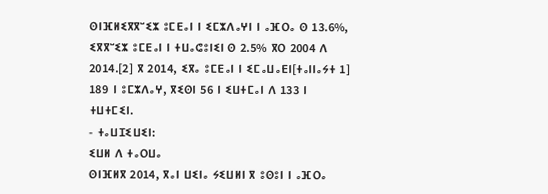ⵙⵏⴼⵍⵉⴳⴳⵯⵉⵣ ⵓⵎⴹⴰⵏ ⵏ ⵉⵎⵣⴷⴰⵖⵏ ⵏ ⴰⴼⵔⴰ ⵙ 13.6%, ⵉⴳⴳⵯⵉⵣ ⵓⵎⴹⴰⵏ ⵏ ⵜⵡⴰⵛⵓⵏⵉⵏ ⵙ 2.5% ⴳⵔ 2004 ⴷ 2014.[2] ⴳ 2014, ⵉⴳⴰ ⵓⵎⴹⴰⵏ ⵏ ⵉⵎⴰⵡⴰⴹⵏ[ⵜⴰⵏⵏⴰⵢⵜ 1] 189 ⵏ ⵓⵎⵣⴷⴰⵖ, ⴳⵉⵙⵏ 56 ⵏ ⵉⵡⵜⵎⴰⵏ ⴷ 133 ⵏ ⵜⵡⵜⵎⵉⵏ.
- ⵜⴰⵡⵊⵉⵡⵉⵏ:
ⵉⵡⵍ ⴷ ⵜⴰⵔⵡⴰ
ⵙⵏⴼⵍⴳ 2014, ⴳⴰⵏ ⵡⵉⵏⴰ ⵢⵉⵡⵍⵏ ⴳ ⵓⵙⵓⵏ ⵏ ⴰⴼⵔⴰ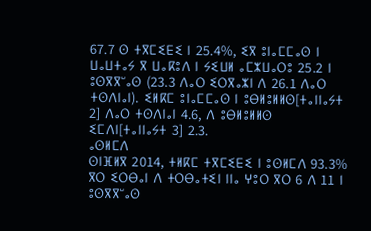67.7 ⵙ ⵜⴳⵎⵉⴹⵉ ⵏ 25.4%, ⵉⴳ ⵓⵏⴰⵎⵎⴰⵙ ⵏ ⵡⴰⵡⵜⴰⵢ ⴳ ⵡⴰⴽⵓⴷ ⵏ ⵢⵉⵡⵍ ⴰⵎⵣⵡⴰⵔⵓ 25.2 ⵏ ⵓⵙⴳⴳⵯⴰⵙ (23.3 ⴷⴰⵔ ⵉⵔⴳⴰⵣⵏ ⴷ 26.1 ⴷⴰⵔ ⵜⵙⴷⵏⴰⵏ). ⵉⵍⴽⵎ ⵓⵏⴰⵎⵎⴰⵙ ⵏ ⵓⴱⵍⵓⵍⵍⵙ[ⵜⴰⵏⵏⴰⵢⵜ 2] ⴷⴰⵔ ⵜⵙⴷⵏⴰⵏ 4.6, ⴷ ⵓⴱⵍⵓⵍⵍⵙ ⵉⵎⴷⵏ[ⵜⴰⵏⵏⴰⵢⵜ 3] 2.3.
ⴰⵙⵍⵎⴷ
ⵙⵏⴼⵍⴳ 2014, ⵜⵍⴽⵎ ⵜⴳⵎⵉⴹⵉ ⵏ ⵓⵙⵍⵎⴷ 93.3% ⴳⵔ ⵉⵔⴱⴰⵏ ⴷ ⵜⵔⴱⴰⵜⵉⵏ ⵏⵏⴰ ⵖⵓⵔ ⴳⵔ 6 ⴷ 11 ⵏ ⵓⵙⴳⴳⵯⴰⵙ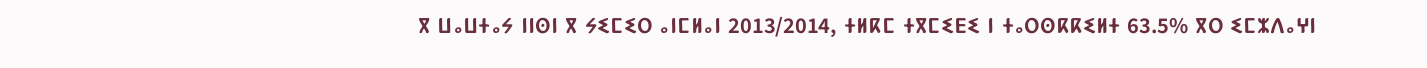ⴳ ⵡⴰⵡⵜⴰⵢ ⵏⵏⵙⵏ ⴳ ⵢⵉⵎⵉⵔ ⴰⵏⵎⵍⴰⵏ 2013/2014, ⵜⵍⴽⵎ ⵜⴳⵎⵉⴹⵉ ⵏ ⵜⴰⵔⵙⴽⴽⵉⵍⵜ 63.5% ⴳⵔ ⵉⵎⵣⴷⴰⵖⵏ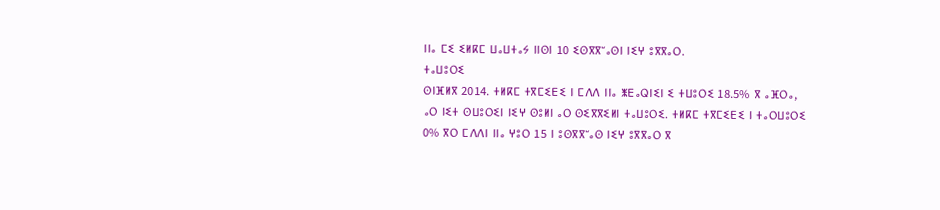ⵏⵏⴰ ⵎⵉ ⵉⵍⴽⵎ ⵡⴰⵡⵜⴰⵢ ⵏⵏⵙⵏ 10 ⵉⵙⴳⴳⵯⴰⵙⵏ ⵏⵉⵖ ⵓⴳⴳⴰⵔ.
ⵜⴰⵡⵓⵔⵉ
ⵙⵏⴼⵍⴳ 2014. ⵜⵍⴽⵎ ⵜⴳⵎⵉⴹⵉ ⵏ ⵎⴷⴷ ⵏⵏⴰ ⵥⴹⴰⵕⵏⵉⵏ ⵉ ⵜⵡⵓⵔⵉ 18.5% ⴳ ⴰⴼⵔⴰ, ⴰⵔ ⵏⵉⵜ ⵙⵡⵓⵔⵉⵏ ⵏⵉⵖ ⵙⵓⵍⵏ ⴰⵔ ⵙⵉⴳⴳⵉⵍⵏ ⵜⴰⵡⵓⵔⵉ. ⵜⵍⴽⵎ ⵜⴳⵎⵉⴹⵉ ⵏ ⵜⴰⵔⵡⵓⵔⵉ 0% ⴳⵔ ⵎⴷⴷⵏ ⵏⵏⴰ ⵖⵓⵔ 15 ⵏ ⵓⵙⴳⴳⵯⴰⵙ ⵏⵉⵖ ⵓⴳⴳⴰⵔ ⴳ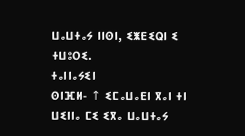ⵡⴰⵡⵜⴰⵢ ⵏⵏⵙⵏ, ⵉⵥⴹⵉⵕⵏ ⵉ ⵜⵡⵓⵔⵉ.
ⵜⴰⵏⵏⴰⵢⵉⵏ
ⵙⵏⴼⵍ- ↑ ⵉⵎⴰⵡⴰⴹⵏ ⴳⴰⵏ ⵜⵏ ⵡⵉⵏⵏⴰ ⵎⵉ ⵉⴳⴰ ⵡⴰⵡⵜⴰⵢ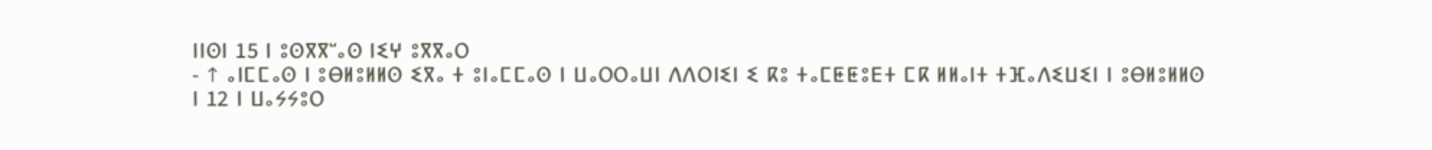ⵏⵏⵙⵏ 15 ⵏ ⵓⵙⴳⴳⵯⴰⵙ ⵏⵉⵖ ⵓⴳⴳⴰⵔ
- ↑ ⴰⵏⵎⵎⴰⵙ ⵏ ⵓⴱⵍⵓⵍⵍⵙ ⵉⴳⴰ ⵜ ⵓⵏⴰⵎⵎⴰⵙ ⵏ ⵡⴰⵔⵔⴰⵡⵏ ⴷⴷⵔⵏⵉⵏ ⵉ ⴽⵓ ⵜⴰⵎⵟⵟⵓⴹⵜ ⵎⴽ ⵍⵍⴰⵏⵜ ⵜⴼⴰⴷⵉⵡⵉⵏ ⵏ ⵓⴱⵍⵓⵍⵍⵙ ⵏ 12 ⵏ ⵡⴰⵢⵢⵓⵔ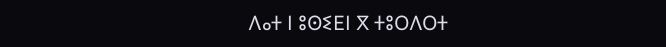ⴷⴰⵜ ⵏ ⵓⵙⵉⴹⵏ ⴳ ⵜⵓⵔⴷⵔⵜ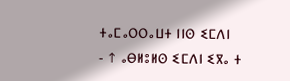ⵜⴰⵎⴰⵔⵔⴰⵡⵜ ⵏⵏⵙ ⵉⵎⴷⵏ
- ↑ ⴰⴱⵍⵓⵍⵙ ⵉⵎⴷⵏ ⵉⴳⴰ ⵜ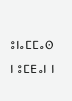ⵓⵏⴰⵎⵎⴰⵙ ⵏ ⵓⵎⴹⴰⵏ ⵏ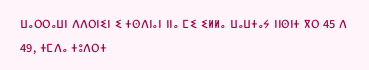ⵡⴰⵔⵔⴰⵡⵏ ⴷⴷⵔⵏⵉⵏ ⵉ ⵜⵙⴷⵏⴰⵏ ⵏⵏⴰ ⵎⵉ ⵉⵍⵍⴰ ⵡⴰⵡⵜⴰⵢ ⵏⵏⵙⵏⵜ ⴳⵔ 45 ⴷ 49, ⵜⵎⴷⴰ ⵜⵓⴷⵔⵜ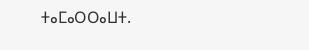ⵜⴰⵎⴰⵔⵔⴰⵡⵜ.